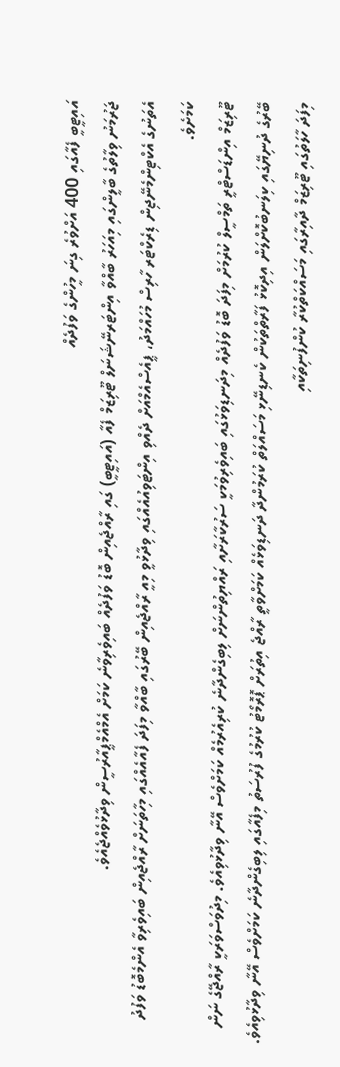އައިޓީބީ ފެއާގައި 400 އަށްވުރެ ގިނަ މީހުންގެ ވަފުދެއް
ޖަރުމަނު ވިލާތުގެ ބާލީންގައި މިއަހަރު ބާއްވާ އިންޓަރނޭޝަނަލް ޓޫރިޒަމް ފެއާ (އައިޓީބީ) ގައި ރާއްޖެއިން ބޮޑު ވަފުދެއް ބައިވެރިވާނެ ކަމަށް އެމްއެމްޕީއާރުސީން ވިދާޅުވެއްޖެއެވެ.
އެތަނުގެ އެކްޓިންމެނޭޖިން ޑިރެކްޓަރ ހާރިސް މުހައްމަދު، ޕީއެސްއެމްއަށް ދެއްވި އިންޓަވިއުއެއްގައި ވިދާޅުވީ މިއީ ރާއްޖެއިން ބޭރުގައި ބާއްވާ މިފަދަ ފެއާއެއްގައި މިހާތަނަށް ރާއްޖެއިން ބައިވެރިވާ އެންމެބޮޑު ވަފުދު ކަމަށެވެ.
ޓޫރިޒަމް އިންޑަސްޓްރީ ތަމްސީލް ކުރުމަށް މިފަދަ ބޮޑު ވަފުދެއް މިދަނޑިވަޅުގައި ބައިވެރިވުމަކީ ސަރުކާރަށާއި ރައްޔިތުންނަށް ލިބިގެންދާނެ ކުރިއެރުމެއް ކަމަށްވެސް އޭނާ ވިދާޅުވިއެވެ. މިދުވަސްވަރަކީ ރާއްޖޭގެ ނަން ބޭރުގެ ދުނިޔޭގައި ކިލަނބުކޮށްލަން އިދިކޮޅު ފަރާތްތަކުން ކެނޑިނޭޅި މަސައްލަތް ކުރަމުންދާ ދަނޑިވަޅެއް ކަމަށްވާތީ ރާއްޖެ އިތުރަށް ޕޮރޮމޯޓު ކުރުމުގެ ފުރުސަތު މިފެއާގައި ލިބިގެންދާނެ ކަމަށްވެސް އޭނާ ވިދާޅުވިއެވެ.
މިފަދަ ހާލަތުގައި ޓޫރިޒަމް ދާއިރާގައި މަސައްކަތްކުރާ ކުންފުނިތަކާއި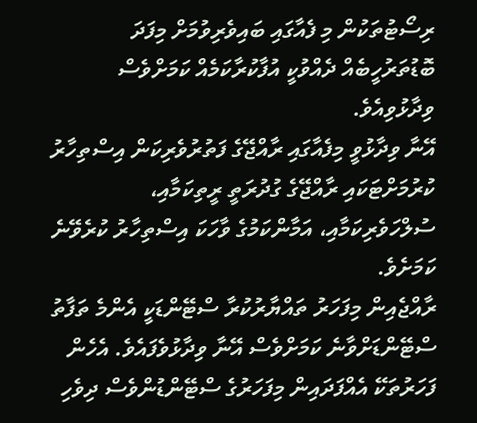ރިސޯޓުތަކުން މި ފެއާގައި ބައިވެރިވުމަށް މިފަދަ ބޮޑުތަރުހީބެއް ދެއްވުކީ އުފާކުރާކަމެއް ކަމަށްވެސް ވިދާޅުވިއެވެ.
އޭނާ ވިދާޅުވީ މިފެއާގައި ރާއްޖޭގެ ފަތުރުވެރިކަން އިސްތިހާރު ކުރުމަށްޓަކައި ރާއްޖޭގެ ގުދުރަތީ ރީތިކަމާއި، ސުލްހަވެރިކަމާއި، އަމާންކަމުގެ ވާހަކަ އިސްތިހާރު ކުރެވޭނެ ކަމަށެވެ.
ރާއްޖެއިން މިފަހަރު ތައްޔާރުކުރާ ސްޓޭންޑަކީ އެންމެ ތަފާތު ސްޓޭންޑަށްވާނެ ކަމަށްވެސް އޭނާ ވިދާޅުވެފައެވެ. އެހެން ފަހަރުތަކޭ އެއްފަދައިން މިފަހަރުގެ ސްޓޭންޑުންވެސް ދިވެހި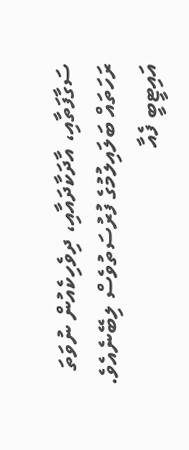ސަގާފަތާއި، އާދަކާދައާއި، ދިވެހިކެއުން ނުވަތަ ރަހަތައް ބަލައިލުމުގެ ފުރުސަތުވެސް ލިބޭނެއެވެ.
އައިޓީބީ ފެއާ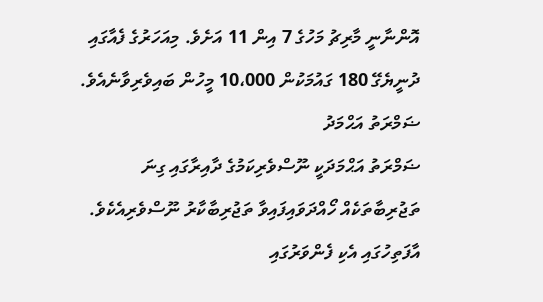އޮންނާނީ މާރިޗު މަހުގެ 7 އިން 11 އަށެވެ. މިއަހަރުގެ ފެއާގައި ދުނީޔެގޭ 180 ގައުމަކުން 10،000 މީހުން ބައިވެރިވާނެއެވެ.
ޟަމްރަތު އަޙްމަދު
ޟަމްރަތު އަޙްމަދަކީ ނޫސްވެރިކަމުގެ ދާއިރާގައި ގިނަ ތަޖުރިބާތަކެއް ހޯއްދަވައިފައިވާ ތަޖުރިބާކާރު ނޫސްވެރިއެކެވެ. އާފަތިހުގައި އެކި ފެންވަރުގައި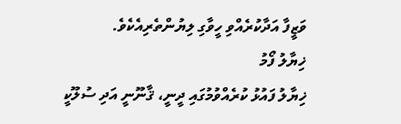ވަޒީފާ އަދާކުރެއްވި ހީވާގި ލިޔުންތެރިއެކެވެ.
ޚިޔާލު ފޯމު
ޚިޔާލު ފައުޅު ކުރެއްވުމުގައި ދީނީ، ޤާނޫނީ އަދި ސުލޫކީ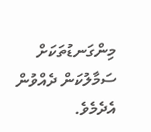މިންގަނޑުތަކަށް ސަމާލުކަން ދެއްވުން އެދެމެވެ.